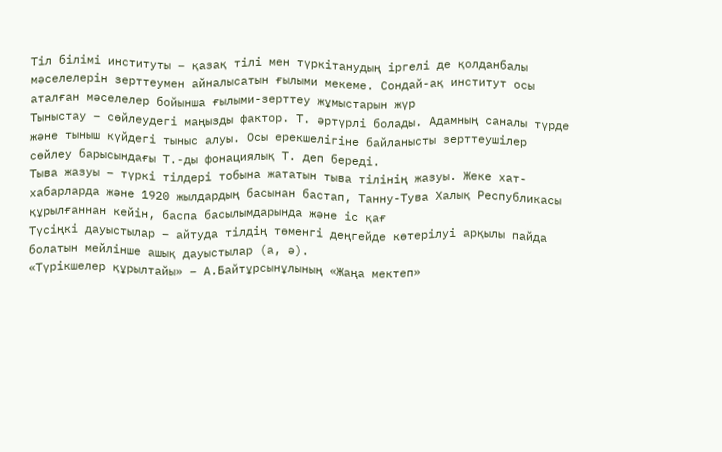Тіл білімі институты – қазақ тілі мен түркітанудың іргелі де қолданбалы мәселелерін зерттеумен айналысатын ғылыми мекеме. Сондай-ақ институт осы аталған мәселелер бойынша ғылыми-зерттеу жұмыстарын жүр
Тыныстау – сөйлеудегі маңызды фактор. Т. әртүрлі болады. Адамның саналы түрде және тыныш күйдегі тыныс алуы. Осы ерекшелігіне байланысты зерттеушілер сөйлеу барысындағы Т.-ды фонациялық Т. деп береді.
Тыва жазуы – түркі тілдері тобына жататын тыва тілінің жазуы. Жеке хат- хабарларда және 1920 жылдардың басынан бастап, Танну-Тува Халық Республикасы құрылғаннан кейін, баспа басылымдарында және іс қағ
Түсіңкі дауыстылар – айтуда тілдің төменгі деңгейде көтерілуі арқылы пайда болатын мейлінше ашық дауыстылар (а, ә).
«Түрікшелер құрылтайы» – А.Байтұрсынұлының «Жаңа мектеп»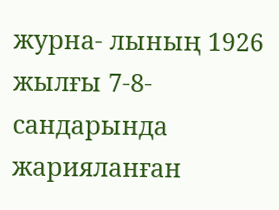журна- лының 1926 жылғы 7-8-сандарында жарияланған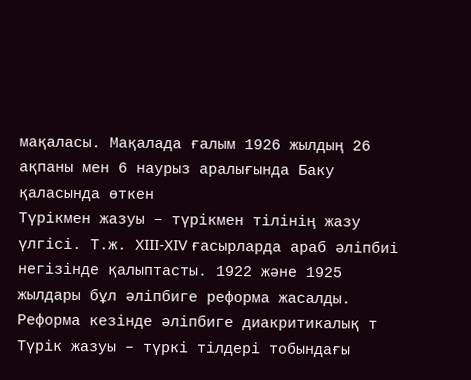мақаласы. Мақалада ғалым 1926 жылдың 26 ақпаны мен 6 наурыз аралығында Баку қаласында өткен
Түрікмен жазуы – түрікмен тілінің жазу үлгісі. Т.ж. XIII-XIV ғасырларда араб әліпбиі негізінде қалыптасты. 1922 және 1925 жылдары бұл әліпбиге реформа жасалды. Реформа кезінде әліпбиге диакритикалық т
Түрік жазуы – түркі тілдері тобындағы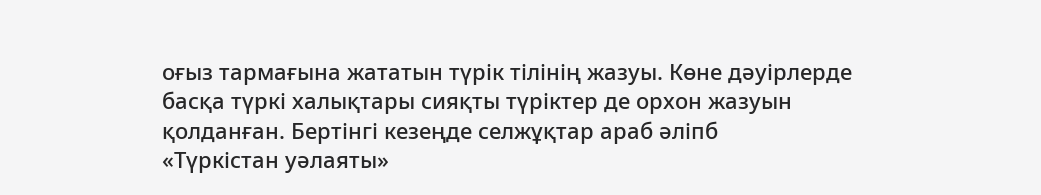оғыз тармағына жататын түрік тілінің жазуы. Көне дәуірлерде басқа түркі халықтары сияқты түріктер де орхон жазуын қолданған. Бертінгі кезеңде селжұқтар араб әліпб
«Түркістан уәлаяты»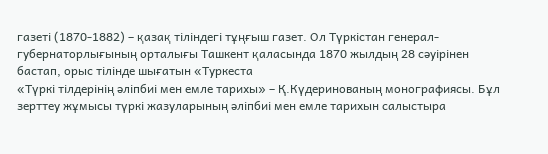газеті (1870-1882) – қазақ тіліндегі тұңғыш газет. Ол Түркістан генерал-губернаторлығының орталығы Ташкент қаласында 1870 жылдың 28 сәуірінен бастап, орыс тілінде шығатын «Туркеста
«Түркі тілдерінің әліпбиі мен емле тарихы» – Қ.Күдеринованың монографиясы. Бұл зерттеу жұмысы түркі жазуларының әліпбиі мен емле тарихын салыстыра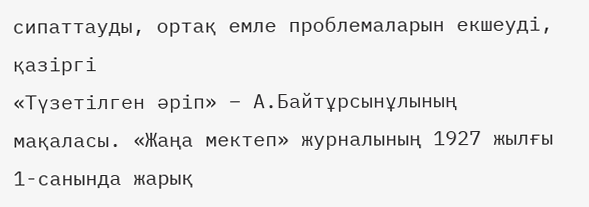сипаттауды, ортақ емле проблемаларын екшеуді, қазіргі
«Түзетілген әріп» – А.Байтұрсынұлының мақаласы. «Жаңа мектеп» журналының 1927 жылғы 1-санында жарық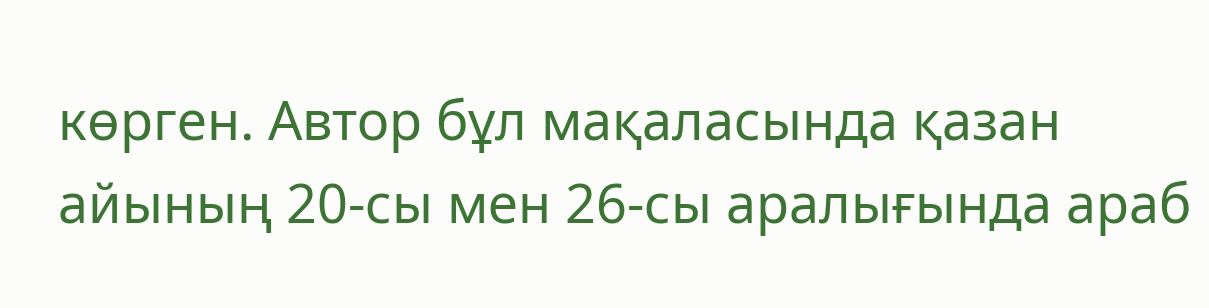көрген. Автор бұл мақаласында қазан айының 20-сы мен 26-сы аралығында араб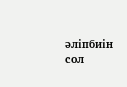әліпбиін сол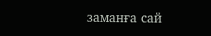заманға сай